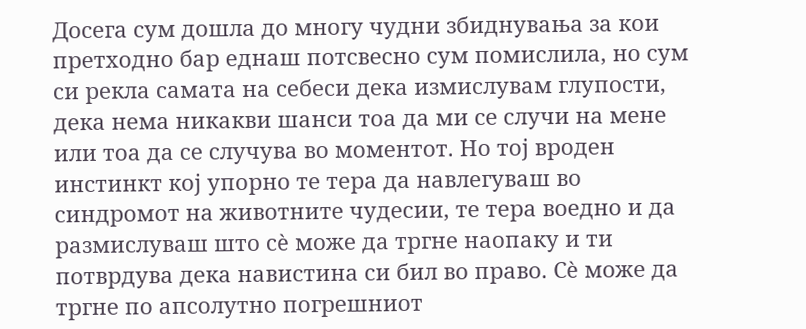Досега сум дошла до многу чудни збиднувања за кои претходно бар еднаш потсвесно сум помислила, но сум си рекла самата на себеси дека измислувам глупости, дека нема никакви шанси тоа да ми се случи на мене или тоа да се случува во моментот. Но тој вроден инстинкт кој упорно те тера да навлегуваш во синдромот на животните чудесии, те тера воедно и да размислуваш што сè може да тргне наопаку и ти потврдува дека навистина си бил во право. Сè може да тргне по апсолутно погрешниот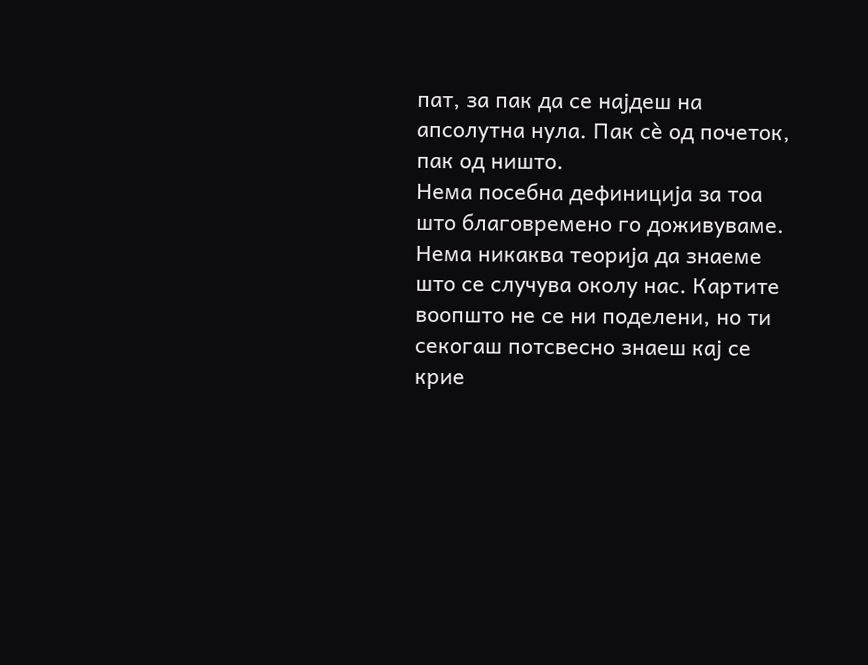пат, за пак да се најдеш на апсолутна нула. Пак сè од почеток, пак од ништо.
Нема посебна дефиниција за тоа што благовремено го доживуваме. Нема никаква теорија да знаеме што се случува околу нас. Картите воопшто не се ни поделени, но ти секогаш потсвесно знаеш кај се крие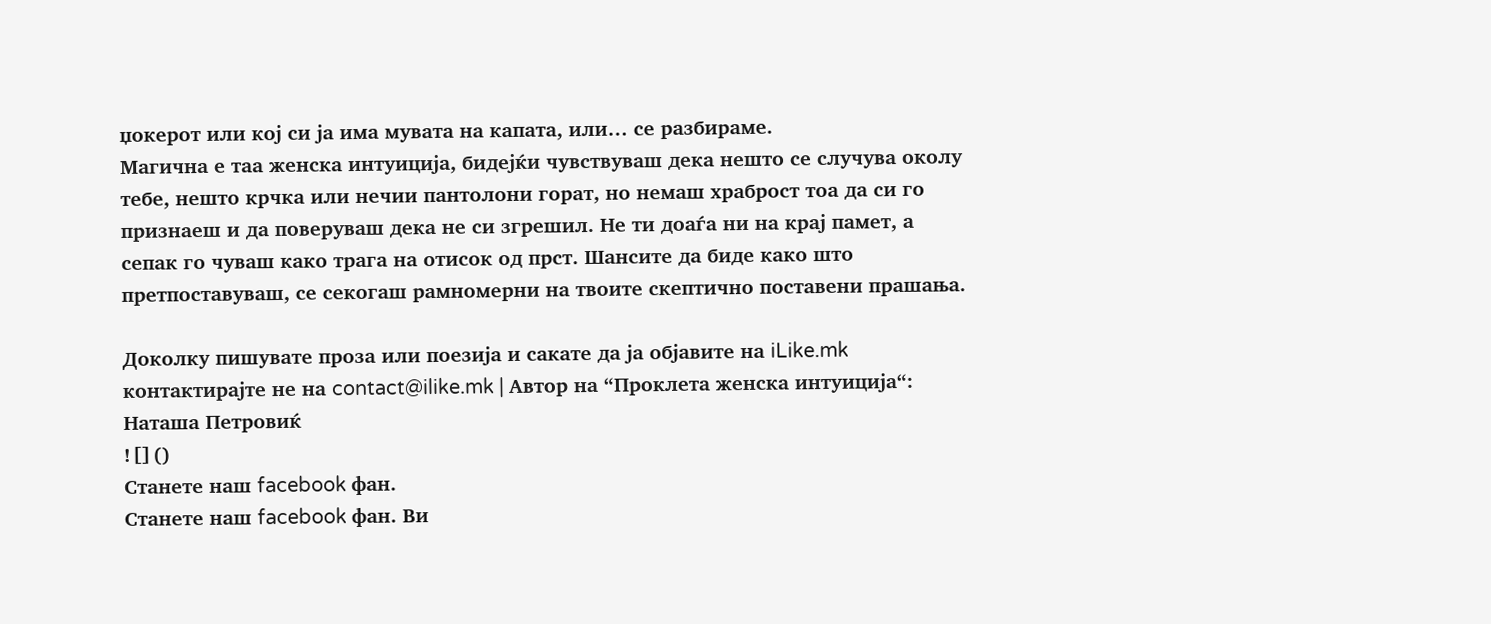џокерот или кој си ја има мувата на капата, или… се разбираме.
Магична е таа женска интуиција, бидејќи чувствуваш дека нешто се случува околу тебе, нешто крчка или нечии пантолони горат, но немаш храброст тоа да си го признаеш и да поверуваш дека не си згрешил. Не ти доаѓа ни на крај памет, а сепак го чуваш како трага на отисок од прст. Шансите да биде како што претпоставуваш, се секогаш рамномерни на твоите скептично поставени прашања.

Доколку пишувате проза или поезија и сакате да ја објавите на iLike.mk контактирајте не на contact@ilike.mk | Автор на “Проклета женска интуиција“: Наташа Петровиќ
![]()
Станете наш facebook фан.
Станете наш facebook фан. Ви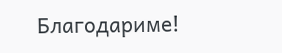Благодариме!